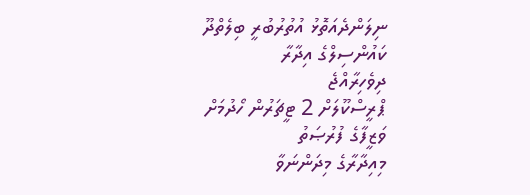ނިލަންދެއަތޮޅު އުތުރުބުރީ ބިލެތްދޫ ކައުންސިލްގެ އިދާރާ
ދިވެހިރާއްޖެ
ޕްރީސްކޫލަށް 2 ޓީޗަރުން ހޯދުމަށް
ވަޒީފާގެ ފުރުޞަތު
މިއިދާރާގެ މިދަންނަވާ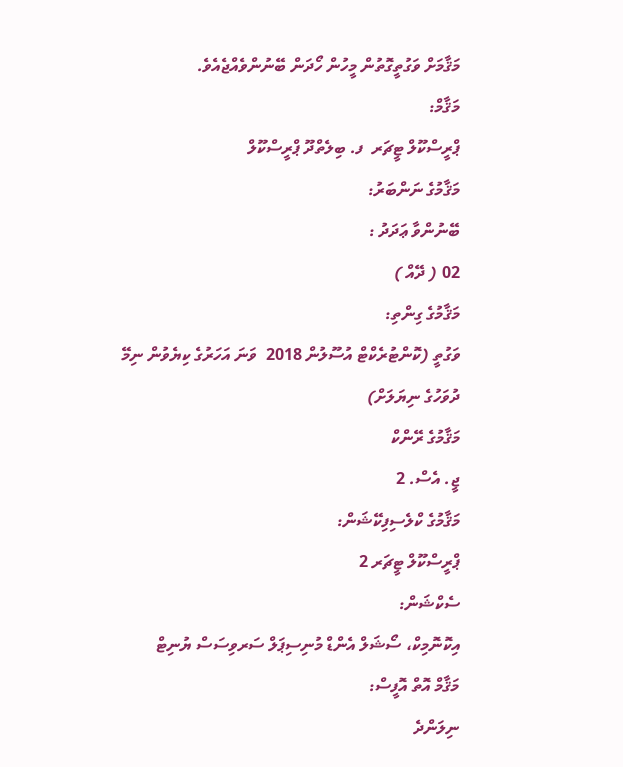މަޤާމަށް ވަގުތީގޮތުން މީހުން ހޯދަން ބޭނުންވެއްޖެއެވެ.
މަޤާމް:
ޕްރީސްކޫލް ޓީޗަރ  ފ. ބިލެތްދޫ ޕްރީސްކޫލް
މަޤާމުގެ ނަންބަރު:
ބޭނުންވާ ޢަދަދު :
02 ( ދޭއް )
މަޤާމުގެ ގިންތި:
ވަގުތީ (ކޮންޓުރެކްޓް އުސޫލުން 2018  ވަނަ އަހަރުގެ ކިޔެވުން ނިމޭ ދުވަހުގެ ނިޔަލަށް)
މަޤާމުގެ ރޭންކް
ޖީ. އެސް. 2
މަޤާމުގެ ކްލެސިފިކޭޝަން:
ޕްރީސްކޫލް ޓީޗަރ 2
ސެކްޝަން:
އިކޮނޮމިކް، ސޯޝަލް އެންޑް މުނިސިޕަލް ސަރވިސަސް ޔުނިޓް
މަޤާމް އޮތް އޮފީސް:
ނިލަންދެ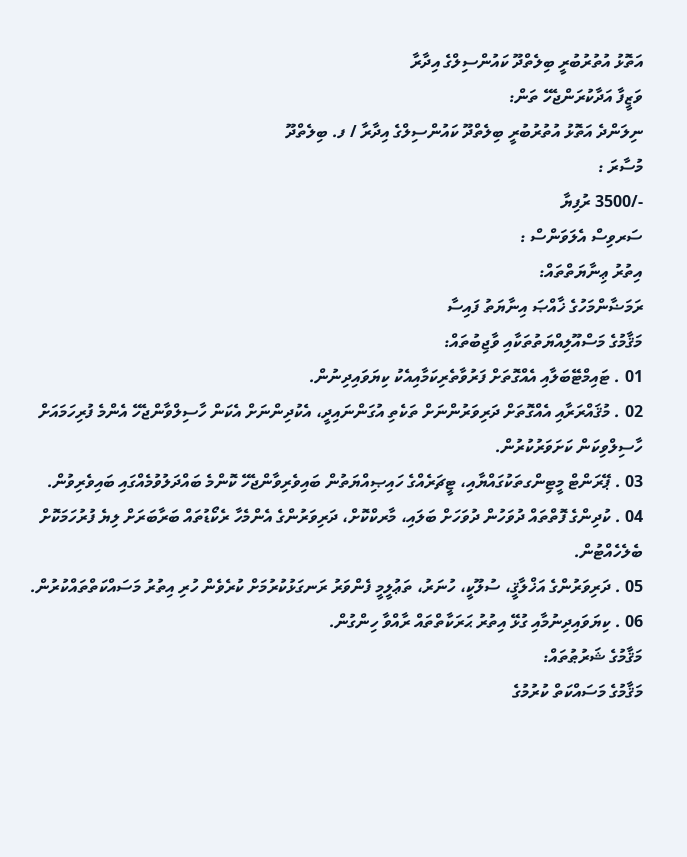އަތޮޅު އުތުރުބުރީ ބިލެތްދޫ ކައުންސިލްގެ އިދާރާ
ވަޒީފާ އަދާކުރަންޖެހޭ ތަން:
ނިލަންދެ އަތޮޅު އުތުރުބުރީ ބިލެތްދޫ ކައުންސިލްގެ އިދާރާ / ފ. ބިލެތްދޫ
މުސާރަ :
-/3500 ރުފިޔާ
ސަރވިސް އެލަވަންސް :
އިތުރު ޢިނާޔަތްތައް:
ރަމަޟާންމަހުގެ ޚާއްޞަ އިނާޔަތު ފައިސާ
މަޤާމުގެ މަސްއޫލިއްޔަތުތަކާއި ވާޖިބުތައް:
01 . ޓައިމްޓޭބަލާއި އެއްގޮތަށް ފަރުވާތެރިކަމާއިއެކު ކިޔަވައިދިނުން.
02 . މުޤައްރަރާއި އެއްގޮތަށް ދަރިވަރުންނަށް ތަކެތި އުގަންނައިދީ، އެކުދިންނަށް އެކަން ހާސިލްވާންޖެހޭ އެންމެ ފުރިހަމައަށް ހާސިލްވިކަން ކަށަވަރުކުރުން.
03 . ޕޭރަންޓް މީޓިންގތަކުގައްޔާއި، ޓީޗަރެއްގެ ހައިޞިއްޔަތުން ބައިވެރިވާންޖެހޭ ކޮންމެ ބައްދަލުވުމެއްގައި ބައިވެރިވުން.
04 . ކުދިންގެ ފޮތްތައް ދުވަހުން ދުވަހަށް ބަލައި، މާރކްކޮށް، ދަރިވަރުންގެ އެންމެހާ ރެކޯޑުތައް ބަރާބަރަށް ލިޔެ ފުރުހަމަކޮށް ބެލެހެއްޓުން.
05 . ދަރިވަރުންގެ އަޚްލާޤީ، ސުލޫކީ، ހުނަރު، ތަޢުލީމީ ފެންވަރު ރަނގަޅުކުރުމަށް ކުރެވެން ހުރި އިތުރު މަސައްކަތްތައްކުރުން.
06 . ކިޔަވައިދިނުމާއި ގުޅޭ އިތުރު ޙަރަކާތްތައް ރާއްވާ ހިންގުން.
މަޤާމުގެ ޝަރުޠުތައް:
މަޤާމުގެ މަސައްކަތް ކުރުމުގެ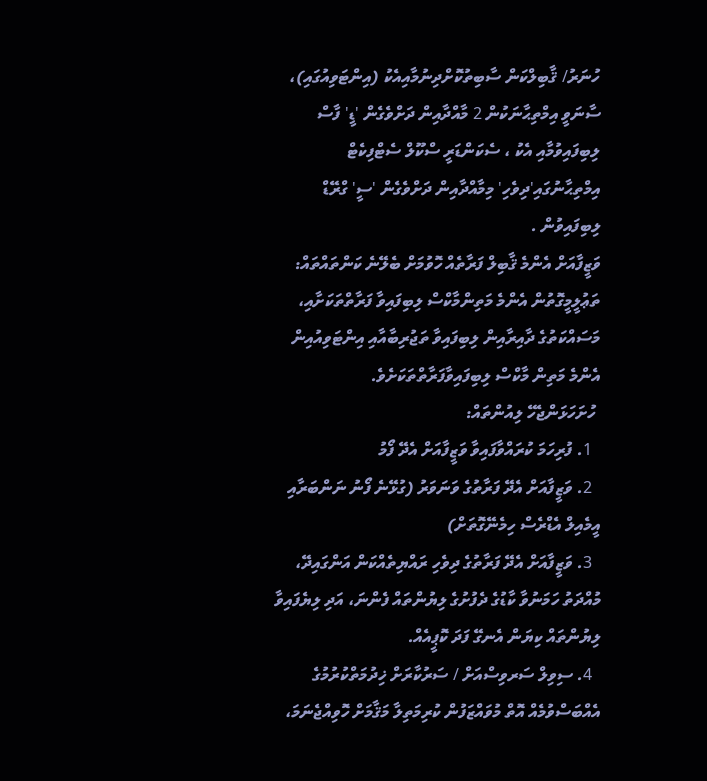ހުނަރު/ ޤާބިލްކަން ސާބިތުކޮށްދިނުމާއިއެކު (އިންޓަވިއުގައި)، ސާނަވީ އިމްތިޙާނަކުން 2 މާއްދާއިން ދަށްވެގެން 'ޑީ' ފާސް ލިބިފައިވުމާއި އެކު ، ސެކަންޑަރީ ސްކޫލް ސެޓްފިކެޓް އިމްތިޙާނުގައި'ދިވެހި' މިމާއްދާއިން ދަށްވެގެން 'ސީ' ގްރޭޑް ލިބިފައިވުން .
ވަޒީފާއަށް އެންމެ ޤާބިލް ފަރާތެއް ހޮވުމަށް ބެލޭނެ ކަންތައްތައް:
ތަޢުލީމީގޮތުން އެންމެ މަތިންމާކްސް ލިބިފައިވާ ފަރާތްތަކަށާއި، މަސައްކަތުގެ ދާއިރާއިން ލިބިފައިވާ ތަޖުރިބާއާއި އިންޓަވިއުއިން އެންމެ މަތިން މާކްސް ލިބިފައިވާފަރާތްތަކަށެވެ.
 ހުށަހަޅަންޖެހޭ ލިއުންތައް:
  1. ފުރިހަމަ ކުރައްވާފައިވާ ވަޒީފާއަށް އެދޭ ފޯމު
  2. ވަޒީފާއަށް އެދޭ ފަރާތުގެ ވަނަވަރު (ގުޅޭނެ ފޯނު ނަންބަރާއި އީމެއިލް އެޑްރެސް ހިމެނޭގޮތަށް)
  3. ވަޒީފާއަށް އެދޭ ފަރާތުގެ ދިވެހި ރައްޔިތެއްކަން އަންގައިދޭ، މުއްދަތު ހަމަނުވާ ކާޑުގެ ދެފުށުގެ ލިޔުންތައް ފެންނަ، އަދި ލިޔެފައިވާ ލިޔުންތައް ކިޔަން އެނގޭ ފަދަ ކޮޕީއެއް.
  4. ސިވިލް ސަރވިސްއަށް / ސަރުކާރަށް ޚިދުމަތްކުރުމުގެ އެއްބަސްވުމެއް އޮތް މުވައްޒަފުން ކުރިމަތިލާ މަޤާމަށް ހޮވިއްޖެނަމަ،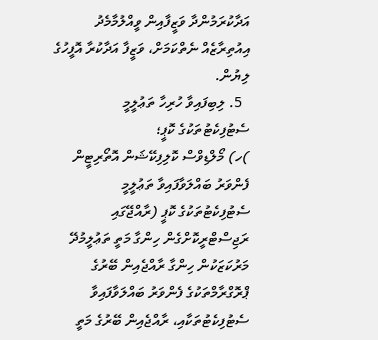އަދާކުރަމުންދާ ވަޒީފާއިން ވީއްލުމާމެދު އިއުތިރާޒެއް ނެތްކަމަށް، ވަޒީފާ އަދާކުރާ އޮފީހުގެ ލިޔުން.
  5. ލިބިފައިވާ ހުރިހާ ތަޢުލީމީ ސެޓުފިކެޓުތަކުގެ ކޮޕީ؛
)ހ) މޯލްޑިވްސް ކޮލިފިކޭޝަން އޮތޯރިޓީން ފެންވަރު ބައްލަވާފައިވާ ތަޢުލީމީ ސެޓުފިކެޓުތަކުގެ ކޮޕީ (ރާއްޖޭގައި ރަޖިސްޓްރީކޮށްގެން ހިންގާ މަތީ ތަޢުލީމުދޭ މަރުކަޒަކުން ހިންގާ ރާއްޖެއިން ބޭރުގެ ޕްރޮގްރާމްތަކުގެ ފެންވަރު ބައްލަވާފައިވާ ސެޓުފިކެޓުތަކާއި، ރާއްޖެއިން ބޭރުގެ މަތީ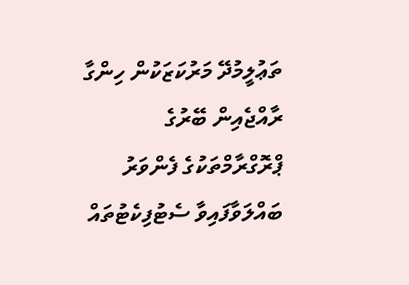ތަޢުލީމުދޭ މަރުކަޒަކުން ހިންގާ ރާއްޖެއިން ބޭރުގެ ޕްރޮގްރާމްތަކުގެ ފެންވަރު ބައްލަވާފައިވާ ސެޓުފިކެޓުތައް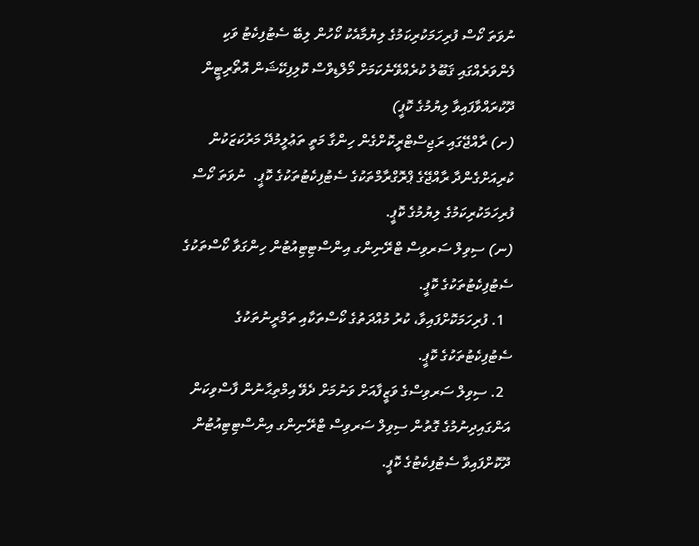ނުވަތަ ކޯސް ފުރިހަމަކުރިކަމުގެ ލިޔުމާއެކު ކޯހުން ލިބޭ ސެޓުފިކެޓު ވަކި ފެންވަރެއްގައި ޤަބޫލު ކުރެއްވޭނެކަމަށް މޯލްޑިވްސް ކޮލިފިކޭޝަން އޮތޯރިޓީން ދޫކުރައްވާފައިވާ ލިޔުމުގެ ކޮޕީ)
(ށ) ރާއްޖޭގައި ރަޖިސްޓްރީކޮށްގެން ހިންގާ މަތީ ތަޢުލީމުދޭ މަރުކަޒަކުން ކުރިއަށްގެންދާ ރާއްޖޭގެ ޕްރޮގްރާމްތަކުގެ ސެޓުފިކެޓުތަކުގެ ކޮޕީ.  ނުވަތަ ކޯސް ފުރިހަމަކުރިކަމުގެ ލިޔުމުގެ ކޮޕީ.
(ނ) ސިވިލް ސަރވިސް ޓްރޭނިންގ އިންސްޓިޓިއުޓުން ހިންގަވާ ކޯސްތަކުގެ ސެޓުފިކެޓުތަކުގެ ކޮޕީ.
  1. ފުރިހަމަކޮށްފައިވާ، ކުރު މުއްދަތުގެ ކޯސްތަކާއި ތަމްރީނުތަކުގެ ސެޓުފިކެޓުތަކުގެ ކޮޕީ.
  2. ސިވިލް ސަރވިސްގެ ވަޒީފާއަށް ވަނުމަށް ދެވޭ އިމްތިޙާނުން ފާސްވިކަން އަންގައިދިނުމުގެ ގޮތުން ސިވިލް ސަރވިސް ޓްރޭނިންގ އިންސްޓިޓިއުޓުން ދޫކޮށްފައިވާ ސެޓުފިކެޓުގެ ކޮޕީ.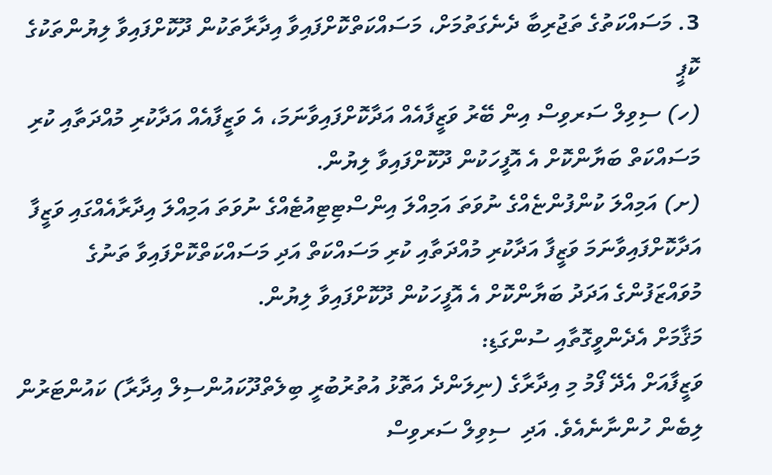3. މަސައްކަތުގެ ތަޖުރިބާ ދެނެގަތުމަށް، މަސައްކަތްކޮށްފައިވާ އިދާރާތަކުން ދޫކޮށްފައިވާ ލިޔުންތަކުގެ ކޮޕީ
(ހ) ސިވިލް ސަރވިސް އިން ބޭރު ވަޒީފާއެއް އަދާކޮށްފައިވާނަމަ، އެ ވަޒީފާއެއް އަދާކުރި މުއްދަތާއި ކުރި މަސައްކަތް ބަޔާންކޮށް އެ އޮފީހަކުން ދޫކޮށްފައިވާ ލިޔުން.
(ށ) އަމިއްލަ ކުންފުންޏެއްގެ ނުވަތަ އަމިއްލަ އިންސްޓިޓިއުޓެއްގެ ނުވަތަ އަމިއްލަ އިދާރާއެއްގައި ވަޒީފާ އަދާކޮށްފައިވާނަމަ ވަޒީފާ އަދާކުރި މުއްދަތާއި ކުރި މަސައްކަތް އަދި މަސައްކަތްކޮށްފައިވާ ތަނުގެ މުވައްޒަފުންގެ އަދަދު ބަޔާންކޮށް އެ އޮފީހަކުން ދޫކޮށްފައިވާ ލިޔުން.
މަޤާމަށް އެދެންވީގޮތާއި ސުންގަޑި:
ވަޒީފާއަށް އެދޭ ފޯމު މި އިދާރާގެ (ނިލަންދެ އަތޮޅު އުތުރުބުރީ ބިލެތްދޫކައުންސިލް އިދާރާ) ކައުންޓަރުން ލިބެން ހުންނާނެއެވެ. އަދި  ސިވިލް ސަރވިސް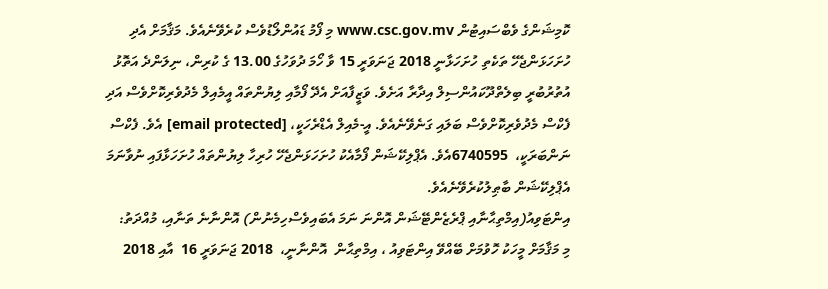ކޮމިޝަންގެ ވެބްސައިޓުން www.csc.gov.mv މި ފޯމު ޑައުންލޯޑުވެސް ކުރެވޭނެއެވެ. މަޤާމަށް އެދި ހުށަހަޅަންޖެހޭ ތަކެތި ހުށަހަޅާނީ 2018 ޖަނަވަރީ 15 ވާ ހޯމަ ދުވަހުގެ 13.00 ގެ ކުރިން، ނިލަންދެ އަތޮޅު އުތުރުބުރީ ބިލެތްދޫކައުންސިލް އިދާރާ އަށެވެ. ވަޒީފާއަށް އެދޭ ފޯމާއި ލިޔުންތައް އީމެއިލް މެދުވެރިކޮށްވެސް އަދި ފެކްސް މެދުވެރިކޮށްވެސް ބަލައި ގަނެވޭނެއެވެ. އީ-މެއިލް އެޑްރެހަކީ، [email protected] އެވެ. ފެކްސް ނަންބަރަކީ،  6740595އެވެ. އެޕްލިކޭޝަން ފޯމާއެކު ހުށަހަޅަންޖެހޭ ހުރިހާ ލިޔުންތައް ހުށަހަޅާފައި ނުވާނަމަ އެޕްލިކޭޝަން ބާޠިލުކުރެވޭނެއެވެ.
އިންޓަވިއު(އިމްތިޙާނާއި ޕްރެޒެންޓޭޝަން އޮންނަ ނަމަ އެބައިވެސްހިމެނުން) އޮންނާނެ ތަނާއި، މުއްދަތު:
މި މަޤާމަށް މީހަކު ހޮވުމަށް ބޭއްވޭ އިންޓަވިއު ، އިމްތިޙާން  އޮންނާނީ،  2018 ޖަނަވަރީ 16  އާއި 2018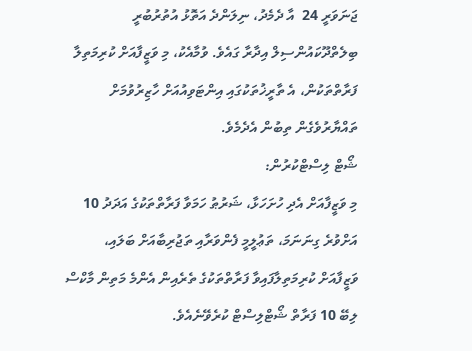ޖަނަވަރީ 24  އާ ދެމެދު، ނިލަންދެ އަތޮޅު އުތުރުބުރީ ބިލެތްދޫކައުންސިލް އިދާރާ ގައެވެ. ވުމާއެކު، މި ވަޒީފާއަށް ކުރިމަތިލާ ފަރާތްތަކުން، އެ ތާރީޚުތަކުގައި އިންޓަވިއުއަށް ހާޒިރުވުމަށް ތައްޔާރުވެގެން ތިބުން އެދެމެވެ.
ޝޯޓް ލިސްޓްކުރުން:
މި ވަޒީފާއަށް އެދި ހުށަހަޅާ، ޝަރުޠު ހަމަވާ ފަރާތްތަކުގެ އަދަދު 10 އަށްވުރެ ގިނަނަމަ، ތަޢުލީމީ ފެންވަރާއި ތަޖުރިބާއަށް ބަލައި، ވަޒީފާއަށް ކުރިމަތިލާފައިވާ ފަރާތްތަކުގެ ތެރެއިން އެންމެ މަތިން މާކްސް ލިބޭ 10 ފަރާތް ޝޯޓްލިސްޓް ކުރެވޭނެއެވެ.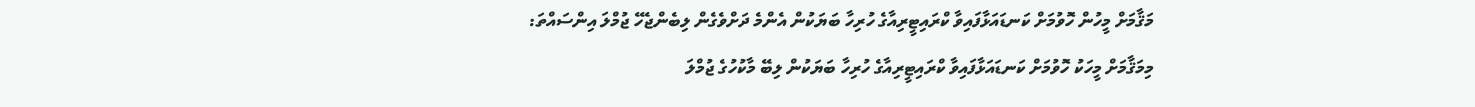މަޤާމަށް މީހުން ހޮވުމަށް ކަނޑައަޅާފައިވާ ކްރައިޓީރިއާގެ ހުރިހާ ބަޔަކުން އެންމެ ދަށްވެގެން ލިބެންޖެހޭ ޖުމްލަ އިންސައްތަ:
މިމަޤާމަށް މީހަކު ހޮވުމަށް ކަނޑައަޅާފައިވާ ކްރައިޓީރިއާގެ ހުރިހާ ބަޔަކުން ލިބޭ މާކުހުގެ ޖުމްލަ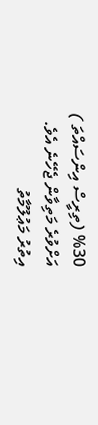%30 (ތިރީސް އިންސައްތަ ) އަށްވުރެ މަތިވާން ޖެހޭނެ އެވެ.
އިތުރު މަޢުލޫމާތު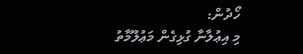ހޯދުން:
މި އިޢުލާނާ ގުޅިގެން މަޢުލޫމާތު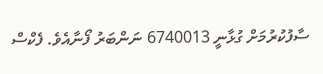ސާފުކުރުމަށް ގުޅާނީ 6740013 ނަންބަރު ފޯނާއެވެ. ފެކްސް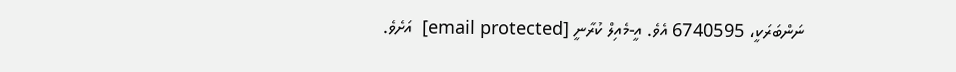ނަންބަރަކީ، 6740595 އެވެ. އީ-މެއިލް ކުރާނީ [email protected]  އަށެވެ.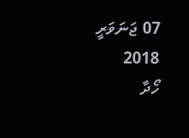07 ޖަނަވަރީ 2018
ހޯދާ